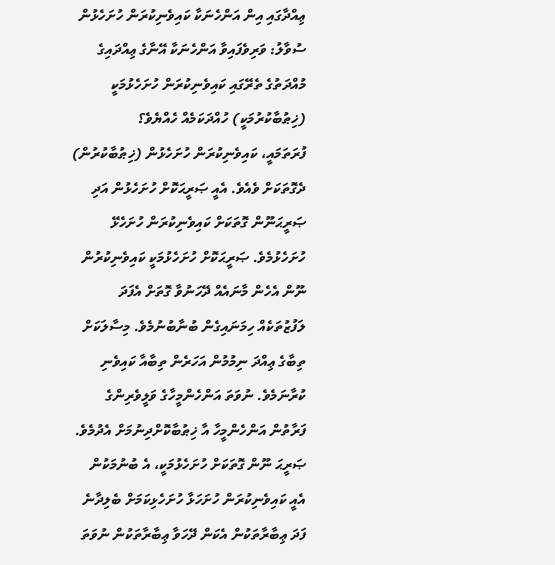ޢިއްދާގައި އިން އަންހެނަކާ ކައިވެނިކުރަން ހުށަހެޅުން
ސުވާލު: ވަރިވެފައިވާ އަންހެނަކާ އޭނާގެ ޢިއްދައިގެ މުއްދަތުގެ ތެރޭގައި ކައިވެނިކުރަން ހުށަހެޅުމަކީ (ޚިޠުބާކުރުމަކީ) ހުއްދަކަމެއް ހެއްޔެވެ؟
ފުރަތަމައީ، ކައިވެނިކުރަން ހުށަހެޅުން (ޚިޠުބާކުރުން) ދެގޮތަކަށް ވެއެވެ. އެއީ ޞަރީޙަކޮށް ހުށަހެޅުން އަދި ޞަރީޙަނޫން ގޮތަކަށް ކައިވެނިކުރަން ހުށަހެޅޭ ހުށަހެޅުމެވެ. ޞަރީޙަކޮށް ހުށަހެޅުމަކީ ކައިވެނިކުރުން ނޫން އެހެން މާނައެއް ދޭހަނުވާ ގޮތަށް އެފަދަ ލަފުޒުތަކެއް ހިމަނައިގެން ބުނާބުނުމެވެ. މިސާލަކަށް ތިބާގެ ޢިއްދަ ނިމުމުން އަހަރެން ތިބާއާ ކައިވެނި ކުރާނަމެވެ. ނުވަތަ އަންހެންމީހާގެ ވަލީވެރިންގެ ފަރާތުން އަންހެންމީހާ އާ ޚިޠުބާކޮށްދިނުމަށް އެދުމެވެ.
ޞަރީޙަ ނޫން ގޮތަކަށް ހުށަހެޅުމަކީ، އެ ބުނުމަކުން އެއީ ކައިވެނިކުރަން ހުށަހަޅާ ހުށަހެޅިކަމަށް ބެލިދާނެ ފަދަ ޢިބާރާތަކުން އެކަން ދޭހަވާ ޢިބާރާތަކުން ނުވަތަ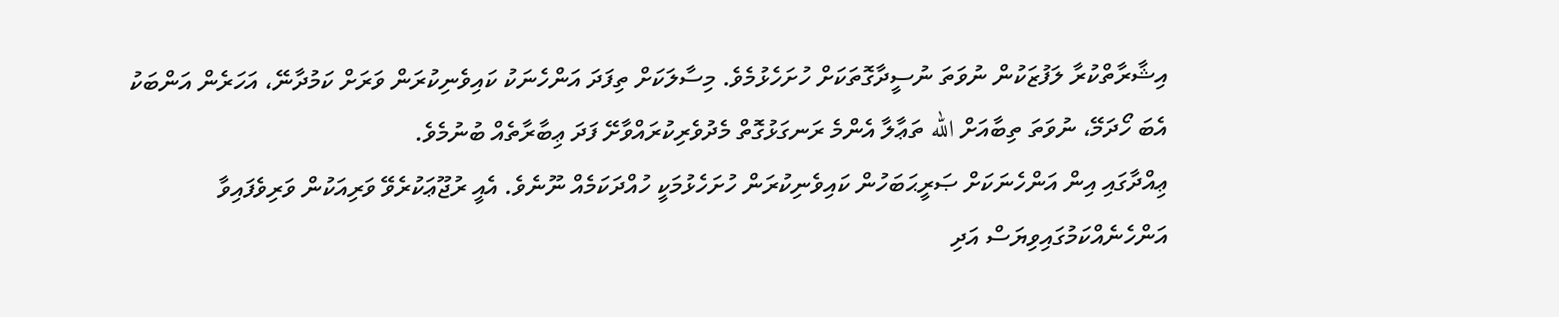އިޝާރާތްކުރާ ލަފުޒަކުން ނުވަތަ ނުސީދާގޮތަކަށް ހުށަހެޅުމެވެ. މިސާލަކަށް ތިފަދަ އަންހެނަކު ކައިވެނިކުރަން ވަރަށް ކަމުދާނޭ، އަހަރެން އަންބަކު އެބަ ހޯދަމޭ، ނުވަތަ ތިބާއަށް الله ތަޢާލާ އެންމެ ރަނގަޅުގޮތް މެދުވެރިކުރައްވާށޭ ފަދަ ޢިބާރާތެއް ބުނުމެވެ.
ޢިއްދާގައި އިން އަންހެނަކަށް ޞަރީޙަބަހުން ކައިވެނިކުރަން ހުށަހެޅުމަކީ ހުއްދަކަމެއް ނޫނެވެ. އެއީ ރުޖޫޢަކުރެވޭ ވަރިއަކުން ވަރިވެފައިވާ އަންހެނެއްކަމުގައިވިޔަސް އަދި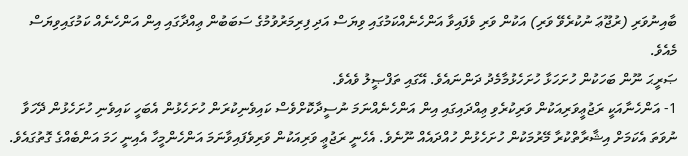ބާއިނުވަރި (ރުޖޫޢަ ނުކުރެވޭ ވަރި) އަކުން ވަރި ވެފައިވާ އަންހެނެއްކަމުގައި ވިޔަސް އަދި ފިރިމަރުވުމުގެ ސަބަބުން ޢިއްދާގައި އިން އަންހެނެއް ކަމުގައިވިޔަސް މެއެވެ.
ޞަރީޙަ ނޫން ބަހަކުން ހުށަހަޅާ ހުށަހެޅުމާމެދު ދަންނައެވެ. އޭގައި ތަފްޞީލު ވެއެވެ.
1- އަންހެނާއަކީ ރަޖުޢީވަރިއަކުން ވަރިކުރެވި ޢިއްދައިގައި އިން އަންހެނެއްނަމަ ނުސީދާކޮށްވެސް ކައިވެނިކުރަން ހުށަހެޅުން އެބަހީ ކައިވެނި ހުށަހެޅުން ދޭހަވާ ނުވަތަ އެކަމަށް އިޝާރާތްކުރާ މޭރުމަކުން ހުށަހެޅުން ހުއްދައެއް ނޫނެވެ. އެހެނީ ރަޖުޢީ ވަރިއަކުން ވަރިވެފައިވާނަމަ އަންހެންމީހާ އެއިނީ ހަމަ އަންބެއްގެ ގޮތުގައެވެ.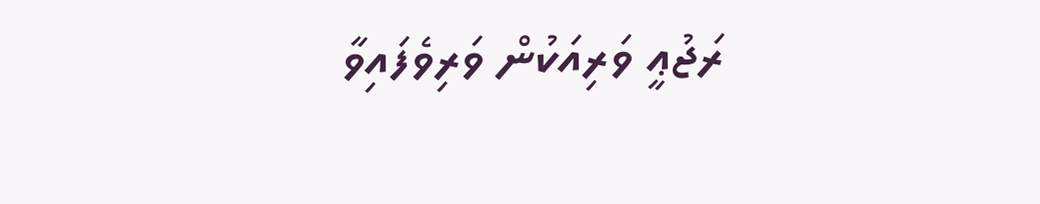ރަޖުޢީ ވަރިއަކުން ވަރިވެފައިވާ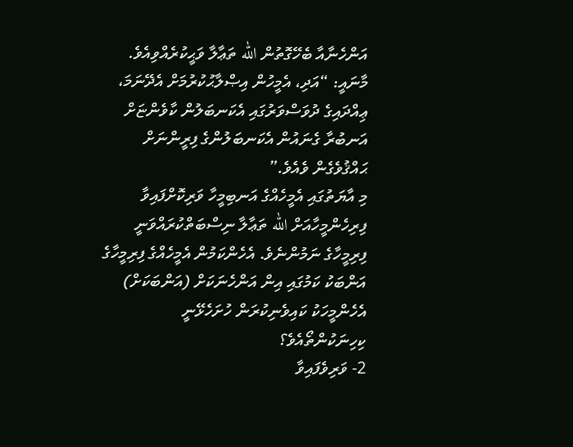އަންހެނާއާ ބެހޭގޮތުން الله ތަޢާލާ ވަޙީކުރެއްވިއެވެ.
މާނައީ: “އަދި، އެމީހުން އިޞްލާޙުކުރުމަށް އެދޭނަމަ، ޢިއްދައިގެ ދުވަސްވަރުގައި އެކަނބަލުން ކާވެންޏަށް އަނބުރާ ގެނައުން އެކަނބަލުންގެ ފިރީންނަށް ޙައްޤުވެގެން ވެއެވެ.”
މި އާޔަތުގައި އެމީހެއްގެ އަނބިމީހާ ވަރިކޮށްފައިވާ ފިރިހެންމީހާއަށް الله ތަޢާލާ ނިސްބަތްކުރައްވަނީ ފިރިމީހާގެ ނަމުންނެވެ. އެހެންކަމުން އެމީހެއްގެ ފިރިމީހާގެ އަންބަކު ކަމުގައި އިން އަންހެނަކަށް (އަންބަކަށް) އެހެންމީހަކު ކައިވެނިކުރަން ހުށަހެޅޭނީ ކިހިނަކުންތޯއެވެ؟
2- ވަރިވެފައިވާ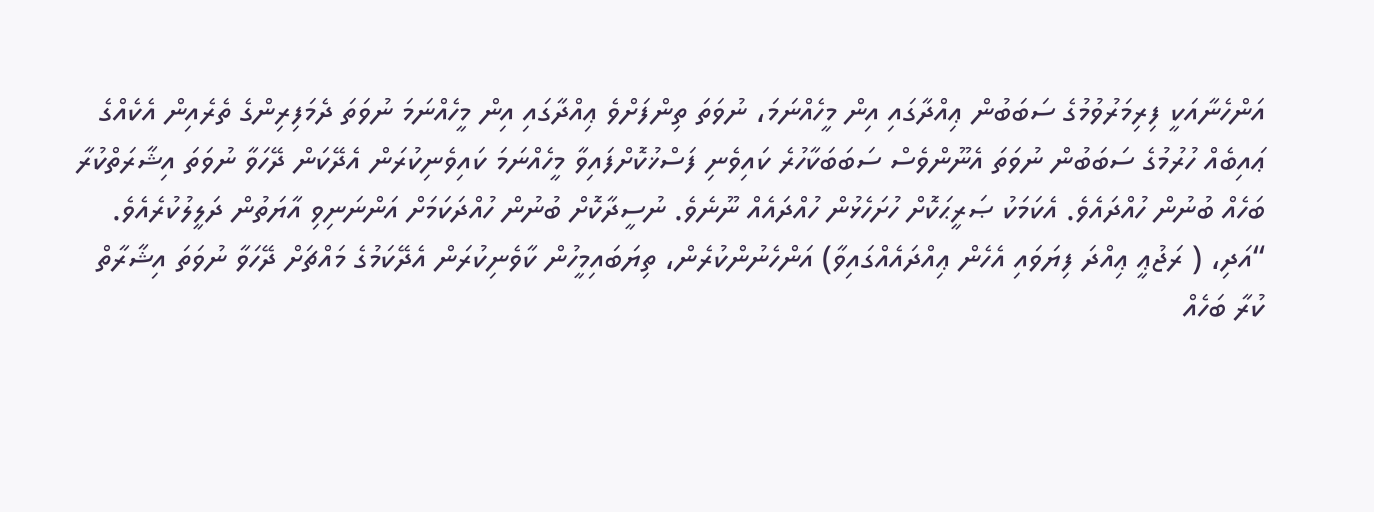އަންހެނާއަކީ ފިރިމަރުވުމުގެ ސަބަބުން ޢިއްދާގައި އިން މީހެއްނަމަ، ނުވަތަ ތިންފަށްވެ ޢިއްދާގައި އިން މީހެއްނަމަ ނުވަތަ ދެމަފިރިންގެ ތެރެއިން އެކެއްގެ ޢައިބެއް ހުރުމުގެ ސަބަބުން ނުވަތަ އެނޫންވެސް ސަބަބަކާހުރެ ކައިވެނި ފަސްޚުކޮށްފައިވާ މީހެއްނަމަ ކައިވެނިކުރަން އެދޭކަން ދޭހަވާ ނުވަތަ އިޝާރަތްކުރާ ބަހެއް ބުނުން ހުއްދައެވެ. އެކަމަކު ޞަރީޙަކޮށް ހުށަހެޅުން ހުއްދައެއް ނޫނެވެ. ނުސީދާކޮށް ބުނުން ހުއްދަކަމަށް އަންނަނިވި އާޔަތުން ދަލީލުކުރެއެވެ.
“އަދި، ( ރަޖުޢީ ޢިއްދަ ފިޔަވައި އެހެން ޢިއްދައެއްގައިވާ) އަންހެނުންކުރެން، ތިޔަބައިމީހުން ކާވެނިކުރަން އެދޭކަމުގެ މައްޗަށް ދޭހަވާ ނުވަތަ އިޝާރާތް ކުރާ ބަހެއް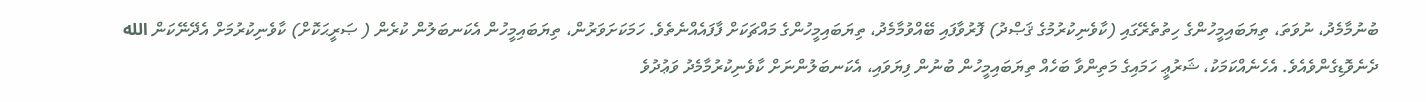ބުނުމާމެދު، ނުވަތަ، ތިޔަބައިމީހުންގެ ހިތުތެރޭގައި (ކާވެނިކުރުމުގެ ޤަޞްދު) ފޮރުވާފައި ބޭއްވުމާމެދު، ތިޔަބައިމީހުންގެ މައްޗަކަށް ފާފައެއްނެތެވެ. ހަމަކަށަވަރުން، ތިޔަބައިމީހުން އެކަނބަލުން ކުރެން ( ޞަރީޙަކޮށް) ކާވެނިކުރުމަށް އެދޭނޭކަން الله ދެނެވޮޑިގެންވެއެވެ. އެހެނެއްކަމަކު، ޝަރުޢީ ހަމައިގެ މަތިންވާ ބަހެއް ތިޔަބައިމީހުން ބުނުން ފިޔަވައި، އެކަނބަލުންނަށް ކާވެނިކުރުމާމެދު ވަޢުދުވެ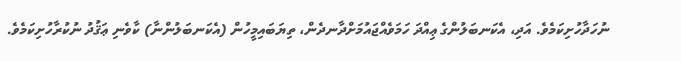ނުހަދާހުށިކަމެވެ. އަދި، އެކަނބަލުންގެ ޢިއްދަ ހަމަވެއްޖައުމަށްދާނދެން، ތިޔަބައިމީހުން (އެކަނބަލުންނާ) ކާވެނި ޢަޤުދު ނުކުރާހުށިކަމެވެ.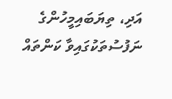އަދި، ތިޔަބައިމީހުންގެ ނަފުސުތަކުގައިވާ ކަންތައް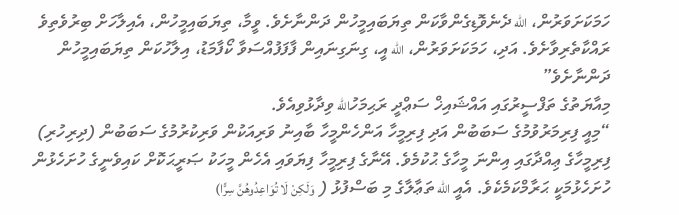ހަމަކަށަވަރުން، الله ދެނެވޮޑިގެންވާކަން ތިޔަބައިމީހުން ދަންނާށެވެ. ވީމާ، ތިޔަބައިމީހުން، އެއިލާހަށް ބިރުވެތިވެ ރައްކާތެރިވާށެވެ. އަދި، ހަމަކަށަވަރުން، الله އީ، ގިނަގިނައިން ފާފަފުއްސަވާ ކޯފާމަޑު، އިލާހުކަން ތިޔަބައިމީހުން ދަންނާށެވެ”
މިއާޔަތުގެ ތަފްސީރުގައި އައްޝައިޚް ސަޢްދީ ރަޙިމަހުالله ވިދާޅުވިއެވެ.
“މިއީ ފިރިމަރުވުމުގެ ސަބަބުން އަދި ފިރިމީހާ އަންހެންމީހާ ބާއިނު ވަރިއަކުން ވަރިކުރުމުގެ ސަބަބުން (ދިރިހުރި) ފިރިމީހާގެ ޢިއްދާގައި އިންނަ މީހާގެ ޙުކުމެވެ. އޭނާގެ ފިރިމީހާ ފިޔަވައި އެހެން މީހަކު ޞަރީޙަކޮށް ކައިވެނީގެ ހުށަހެޅުން ހުށަހެޅުމަކީ ޙަރާމްކަމެކެވެ. އެއީ الله ތަޢާލާގެ މި ބަސްފުޅު ( وَلَكِنْ لَا تُوَاعِدُوهُنَّ سِرًّا)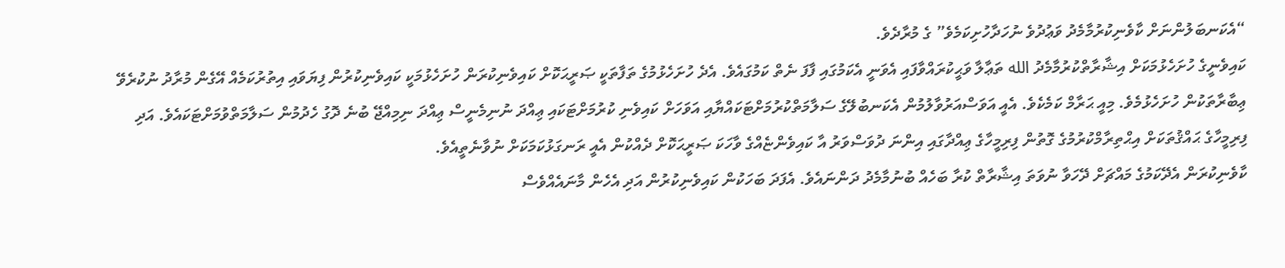“އެކަނބަލުންނަށް ކާވެނިކުރުމާމެދު ވަޢުދުވެ ނުހަދާހުށިކަމެވެ” ގެ މުރާދެވެ.
ކައިވެނީގެ ހުށަހެޅުމަކަށް އިޝާރާތްކުރުމާމެދު الله ތަޢާލާ ވަޙީކުރައްވާފައި އެވަނީ އެކަމުގައި ފާފަ ނެތް ކަމުގައެވެ. އެދެ ހުށަހެޅުމުގެ ތަފާތަކީ ޞަރީޙަކޮށް ކައިވެނިކުރަން ހުށަހެޅުމަކީ ކައިވެނިކުރުން ފިޔަވައި އިތުރުކަމެއް އޭގެން މުރާދު ނުކުރެވޭ ޢިބާރާތަކުން ހުށަހެޅުމެވެ. މިއީ ޙަރާމް ކަމެކެވެ. އެއީ އަވަސްއަރުވާލުމުން އެކަނބުލޭގެ ސަލާމަތްކުރުމަށްޓަކައްޔާއި އަވަހަށް ކައިވެނި ކުރުމަށްޓަކައި ޢިއްދަ ނުނިމެނީސް ޢިއްދަ ނިމިއްޖޭ ބުނެ ދޮގު ހެދުމުން ސަލާމަތްވުމަށްޓަކައެވެ. އަދި ފިރިމީހާގެ ޙައްޤުތަކަށް އިޙްތިރާމްކުރުމުގެ ގޮތުން ފިރިމީހާގެ ޢިއްދާގައި އިންނަ ދުވަސްވަރު އާ ކައިވެންޏެއްގެ ވާހަކަ ޞަރީޙަކޮށް ދެއްކުން އެއީ ރަނގަޅުކަމަކަށް ނުވާނެތީއެވެ.
ކާވެނިކުރަން އެދޭކަމުގެ މައްޗަށް ދޭހަވާ ނުވަތަ އިޝާރާތް ކުރާ ބަހެއް ބުނުމާމެދު ދަންނައެވެ. އެފަދަ ބަހަކުން ކައިވެނިކުރުން އަދި އެހެން މާނައެއްވެސް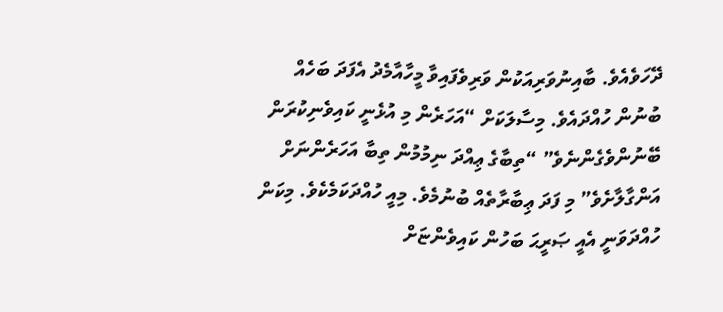ދޭހަވެއެވެ. ބާއިނުވަރިއަކުން ވަރިވެފައިވާ މީހާއާމެދު އެފަދަ ބަހެއް ބުނުން ހުއްދައެވެ. މިސާލަކަށް “އަހަރެން މި އުޅެނީ ކައިވެނިކުރަން ބޭނުންވެގެންނެވެ” “ތިބާގެ ޢިއްދަ ނިމުމުން ތިބާ އަހަރެންނަށް އަންގާލާށެވެ” މި ފަދަ ޢިބާރާތެއް ބުނުމެވެ. މިއީ ހުއްދަކަމެކެވެ. މިކަން ހުއްދަވަނީ އެއީ ޞަރީޙަ ބަހުން ކައިވެންޏަށް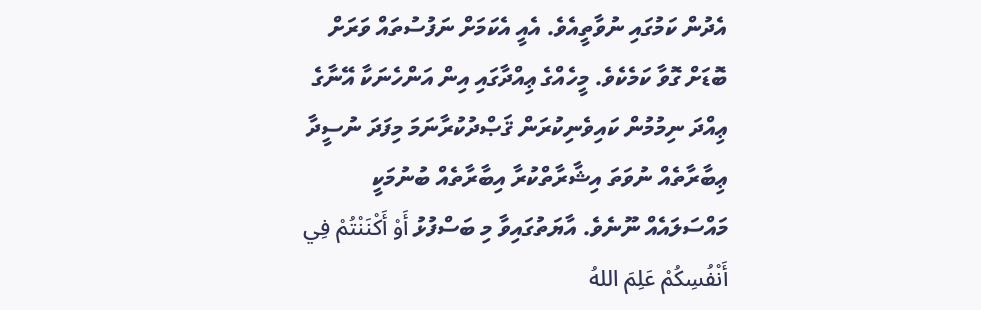އެދުން ކަމުގައި ނުވާތީއެވެ. އެއީ އެކަމަށް ނަފުސުތައް ވަރަށް ބޮޑަށް ގޮވާ ކަމެކެވެ. މީހެއްގެ ޢިއްދާގައި އިން އަންހެނަކާ އޭނާގެ ޢިއްދަ ނިމުމުން ކައިވެނިކުރަން ޤަޞްދުކުރާނަމަ މިފަދަ ނުސީދާ ޢިބާރާތެއް ނުވަތަ އިޝާރާތްކުރާ އިބާރާތެއް ބުނުމަކީ މައްސަލައެއް ނޫނެވެ. އާޔަތުގައިވާ މި ބަސްފުޅު أَوْ أَكْنَنْتُمْ فِي أَنْفُسِكُمْ عَلِمَ اللهُ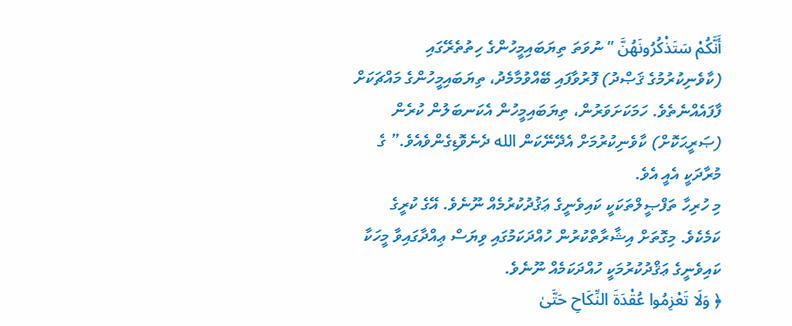أَنَّكُمْ سَتَذْكُرُونَهُنَّ ” ނުވަތަ ތިޔަބައިމީހުންގެ ހިތުތެރޭގައި (ކާވެނިކުރުމުގެ ޤަޞްދު) ފޮރުވާފައި ބޭއްވުމާމެދު، ތިޔަބައިމީހުންގެ މައްޗަކަށް ފާފައެއްނެތެވެ. ހަމަކަށަވަރުން، ތިޔަބައިމީހުން އެކަނބަލުން ކުރެން (ޞަރީޙަކޮށް) ކާވެނިކުރުމަށް އެދޭނޭކަން الله ދެނެވޮޑިގެންވެއެވެ.” ގެ މުރާދަކީ އެއީ އެވެ.
މި ހުރިހާ ތަފްޞީލްތަކަކީ ކައިވެނީގެ ޢަޤުދުކުރުމެއް ނޫނެވެ. އޭގެ ކުރީގެ ކަމެކެވެ. މިގޮތަށް އިޝާރާތްކުރުން ހުއްދަކަމުގައި ވިޔަސް ޢިއްދާގައިވާ މީހަކާ ކައިވެނީގެ ޢަޤްދުކުރުމަކީ ހުއްދަކަމެއް ނޫނެވެ.
﴿ وَلَا تَعْزِمُوا عُقْدَةَ النِّكَاحِ حَتَّىٰ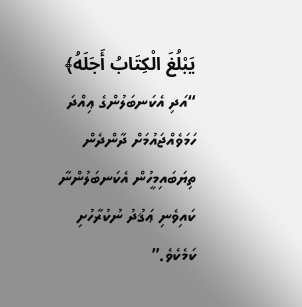يَبْلُغَ الْكِتَابُ أَجَلَهُ﴾ “އަދި އެކަނބަލުންގެ ޢިއްދަ ހަމަވެއްޖައުމަށް ދާންދެން ތިޔަބައިމީހުން އެކަނބަލުންނާ ކައިވެނި ޢަޤުދު ނުކުރާހުށި ކަމެކެވެ.”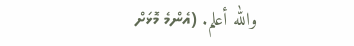والله أعلم. (އެންމެ މޮޅަށް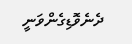ދެނެވޮޑިގެންވަނީ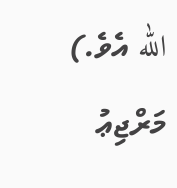الله އެވެ.)
މަރްޖިޢު